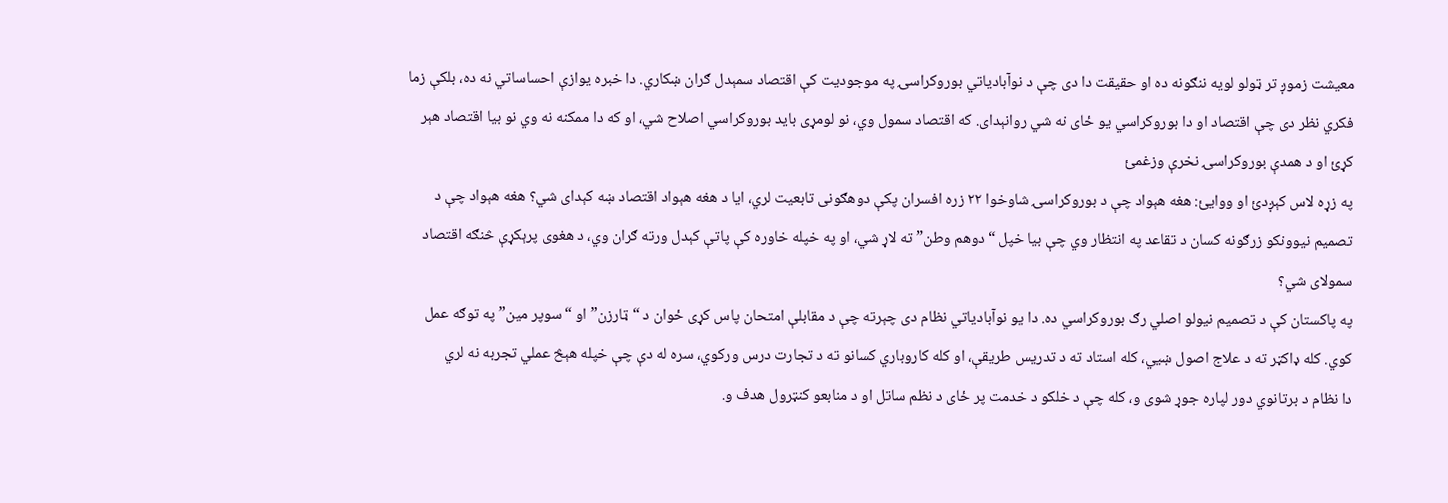معیشت زموږ تر ټولو لویه ننګونه ده او حقیقت دا دی چې د نوآبادیاتي بوروکراسۍ په موجودیت کې اقتصاد سمېدل ګران ښکاري. دا خبره یوازې احساساتي نه ده، بلکې زما فکري نظر دی چې اقتصاد او دا بوروکراسي یو ځای نه شي روانېدای. که اقتصاد سمول وي، نو لومړی باید بوروکراسي اصلاح شي، او که دا ممکنه نه وي نو بیا اقتصاد هېر کړئ او د همدې بوروکراسۍ نخرې وزغمئ
په زړه لاس کېږدئ او ووایئ: هغه هېواد چې د بوروکراسۍ شاوخوا ۲۲ زره افسران پکې دوهګونی تابعیت لري، ایا د هغه هېواد اقتصاد ښه کېدای شي؟ هغه هېواد چې د تصمیم نیوونکو زرګونه کسان د تقاعد په انتظار وي چې بیا خپل “دوهم وطن” ته لاړ شي، او په خپله خاوره کې پاتې کېدل ورته ګران وي، د هغوی پرېکړې څنګه اقتصاد سمولای شي؟
په پاکستان کې د تصمیم نیولو اصلي رګ بوروکراسي ده. دا یو نوآبادیاتي نظام دی چېرته چې د مقابلې امتحان پاس کړی ځوان د “ټارزن” او “سوپر مین” په توګه عمل کوي. کله ډاکټر ته د علاج اصول ښيي، کله استاد ته د تدریس طریقې، او کله کاروباري کسانو ته د تجارت درس ورکوي، سره له دې چې خپله هېڅ عملي تجربه نه لري
دا نظام د برتانوي دور لپاره جوړ شوی و، کله چې د خلکو د خدمت پر ځای د نظم ساتل او د منابعو کنټرول هدف و.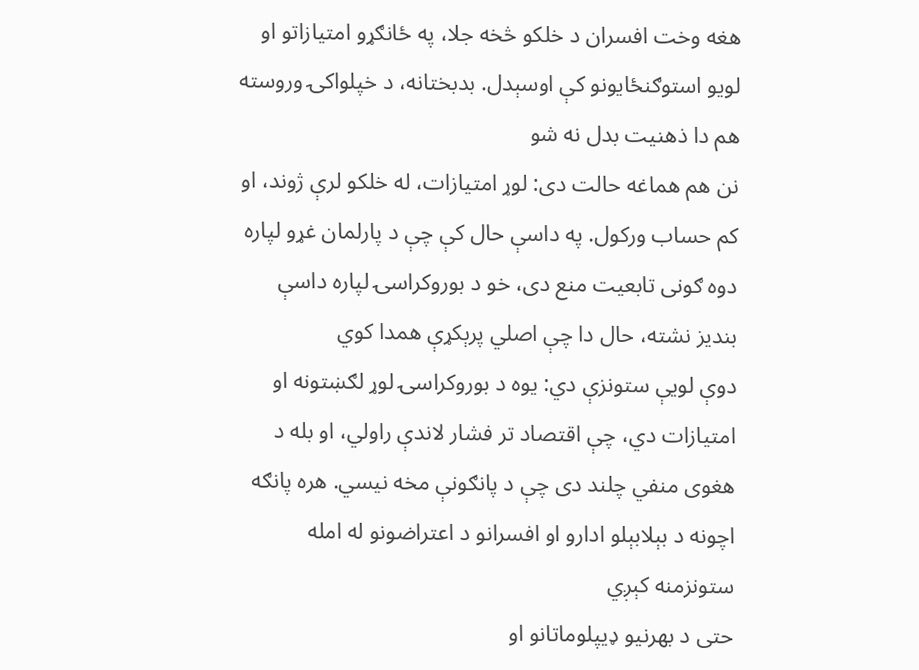هغه وخت افسران د خلکو څخه جلا، په ځانګړو امتیازاتو او لویو استوګنځایونو کې اوسېدل. بدبختانه، د خپلواکۍ وروسته هم دا ذهنيت بدل نه شو
نن هم هماغه حالت دی: لوړ امتیازات، له خلکو لرې ژوند، او کم حساب ورکول. په داسې حال کې چې د پارلمان غړو لپاره دوه ګونی تابعیت منع دی، خو د بوروکراسۍ لپاره داسې بندیز نشته، حال دا چې اصلي پرېکړې همدا کوي
دوې لویې ستونزې دي: یوه د بوروکراسۍ لوړ لګښتونه او امتیازات دي، چې اقتصاد تر فشار لاندې راولي، او بله د هغوی منفي چلند دی چې د پانګونې مخه نیسي. هره پانګه اچونه د بېلابېلو ادارو او افسرانو د اعتراضونو له امله ستونزمنه کېږي
حتی د بهرنیو ډیپلوماتانو او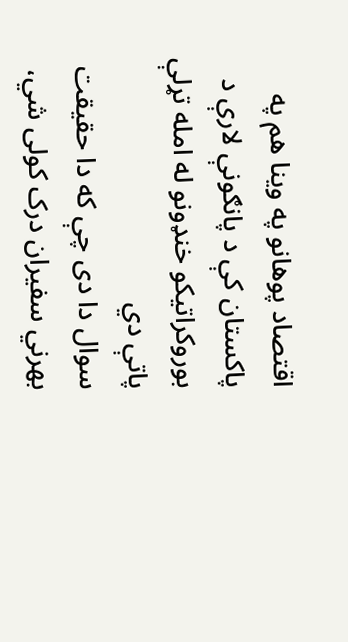اقتصاد پوهانو په وینا هم په پاکستان کې د پانګونې لارې د بوروکراتیکو خنډونو له امله تړلې پاتې دي
سوال دا دی چې که دا حقیقت بهرني سفیران درک کولی شي،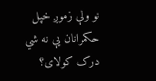نو ولې زموږ خپل حکمرانان یې نه شي درک کولای؟